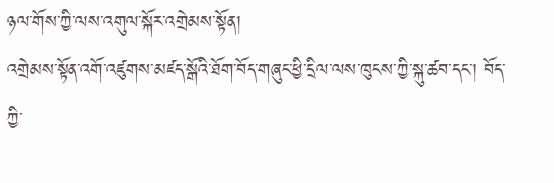ཉལ་གོས་ཀྱི་ལས་འགུལ་སྐོར་འགྲེམས་སྟོན།
འགྲེམས་སྟོན་འགོ་འཛུགས་མཛད་སྒོའི་ཐོག་བོད་གཞུང་ཕྱི་དྲིལ་ལས་ཁུངས་ཀྱི་སྐུ་ཚབ་དང་། བོད་ཀྱི་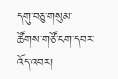དགུ་བཅུ་གསུམ་ཚོགས་གཙོ་ངག་དབར་འོད་འབར།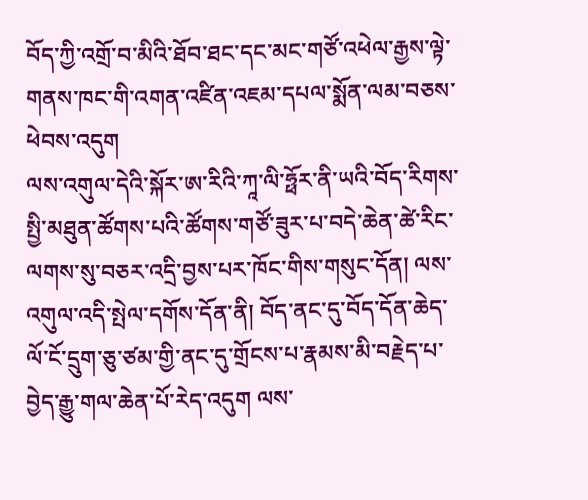བོད་ཀྱི་འགྲོ་བ་མིའི་ཐོབ་ཐང་དང་མང་གཙོ་འཕེལ་རྒྱས་ལྟེ་གནས་ཁང་གི་འགན་འཛིན་འཇམ་དཔལ་སྨོན་ལམ་བཅས་ཕེབས་འདུག
ལས་འགུལ་དེའི་སྐོར་ཨ་རིའི་ཀཱ་ལི་ཧྥོར་ནི་ཡའི་བོད་རིགས་སྤྱི་མཐུན་ཚོགས་པའི་ཚོགས་གཙོ་ཟུར་པ་བདེ་ཆེན་ཚེ་རིང་ལགས་སུ་བཅར་འདྲི་བྱས་པར་ཁོང་གིས་གསུང་དོན། ལས་འགུལ་འདི་སྤེལ་དགོས་དོན་ནི། བོད་ནང་དུ་བོད་དོན་ཆེད་ལོ་ངོ་དྲུག་ཅུ་ཙམ་གྱི་ནང་དུ་གྲོངས་པ་རྣམས་མི་བརྗེད་པ་བྱེད་རྒྱུ་གལ་ཆེན་པོ་རེད་འདུག ལས་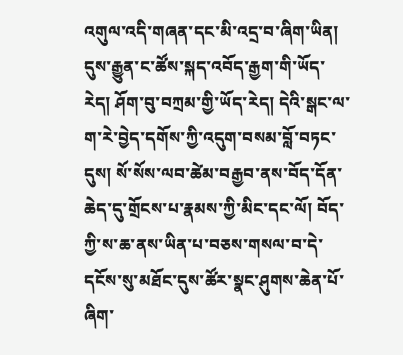འགུལ་འདི་གཞན་དང་མི་འདྲ་བ་ཞིག་ཡིན། དུས་རྒྱུན་ང་ཚོས་སྐད་འབོད་རྒྱག་གི་ཡོད་རེད། ཤོག་བུ་བཀྲམ་གྱི་ཡོད་རེད། དེའི་སྒང་ལ་ག་རེ་བྱེད་དགོས་ཀྱི་འདུག་བསམ་བློ་བཏང་དུས། སོ་སོས་ལབ་ཚེམ་བརྒྱབ་ནས་བོད་དོན་ཆེད་དུ་གྲོངས་པ་རྣམས་ཀྱི་མིང་དང་ལོ། བོད་ཀྱི་ས་ཆ་ནས་ཡིན་པ་བཅས་གསལ་བ་དེ་དངོས་སུ་མཐོང་དུས་ཚོར་སྣང་ཤུགས་ཆེན་པོ་ཞིག་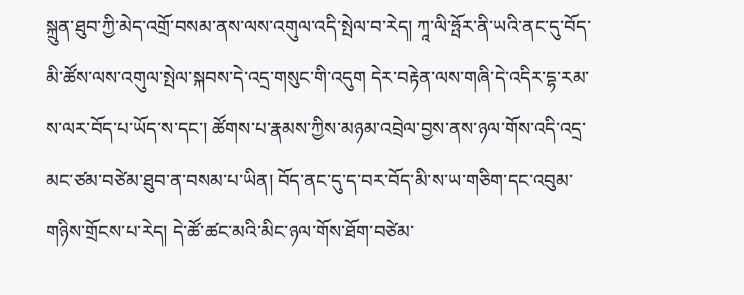སྐྲུན་ཐུབ་ཀྱི་མེད་འགྲོ་བསམ་ནས་ལས་འགུལ་འདི་སྤེལ་བ་རེད། ཀཱ་ལི་ཧྤོར་ནི་ཡའི་ནང་དུ་བོད་མི་ཚོས་ལས་འགུལ་སྤེལ་སྐབས་དེ་འདྲ་གསུང་གི་འདུག དེར་བརྟེན་ལས་གཞི་དེ་འདིར་དྷ་རམ་ས་ལར་བོད་པ་ཡོད་ས་དང་། ཚོགས་པ་རྣམས་ཀྱིས་མཉམ་འབྲེལ་བྱས་ནས་ཉལ་གོས་འདི་འདྲ་མང་ཙམ་བཙེམ་ཐུབ་ན་བསམ་པ་ཡིན། བོད་ནང་དུ་ད་བར་བོད་མི་ས་ཡ་གཅིག་དང་འབུམ་གཉིས་གྲོངས་པ་རེད། དེ་ཚོ་ཚང་མའི་མིང་ཉལ་གོས་ཐོག་བཙེམ་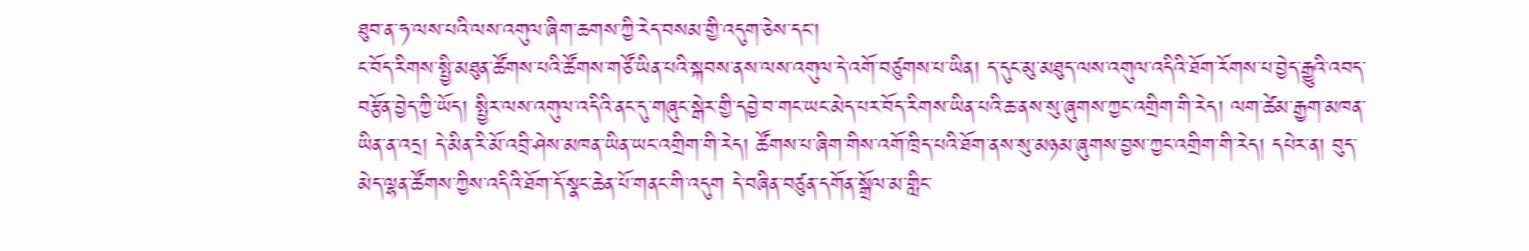ཐུབ་ན་ཧ་ལས་པའི་ལས་འགུལ་ཞིག་ཆགས་ཀྱི་རེད་བསམ་གྱི་འདུག་ཅེས་དང།
ང་བོད་རིགས་སྤྱི་མཐུན་ཚོགས་པའི་ཚོགས་གཙོ་ཡིན་པའི་སྐབས་ནས་ལས་འགུལ་དེ་འགོ་བཙུགས་པ་ཡིན། ད་དུང་མུ་མཐུད་ལས་འགུལ་འདིའི་ཐོག་རོགས་པ་བྱེད་རྒྱུའི་འབད་བརྩོན་བྱེད་ཀྱི་ཡོད། སྤྱིར་ལས་འགུལ་འདིའི་ནང་དུ་གཞུང་སྒེར་གྱི་དབྱེ་བ་གང་ཡང་མེད་པར་བོད་རིགས་ཡིན་པའི་ཆ་ནས་སུ་ཞུགས་ཀྱང་འགྲིག་གི་རེད། ལག་ཚེམ་རྒྱག་མཁན་ཡིན་ན་འདྲ། དེ་མིན་རི་མོ་འབྲི་ཤེས་མཁན་ཡིན་ཡང་འགྲིག་གི་རེད། ཚོགས་པ་ཞིག་གིས་འགོ་ཁྲིད་པའི་ཐོག་ནས་སུ་མཉམ་ཞུགས་བྱས་ཀྱང་འགྲིག་གི་རེད། དཔེར་ན། བུད་མེད་ལྷན་ཚོགས་ཀྱིས་འདིའི་ཐོག་དོ་སྣང་ཆེན་པོ་གནང་གི་འདུག དེ་བཞིན་བཙུན་དགོན་སྒྲོལ་མ་གླིང་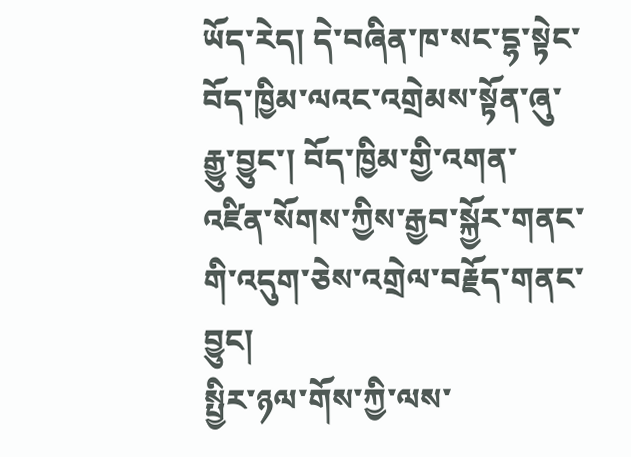ཡོད་རེད། དེ་བཞིན་ཁ་སང་དྷ་སྟེང་བོད་ཁྱིམ་ལའང་འགྲེམས་སྟོན་ཞུ་རྒྱུ་བྱུང་། བོད་ཁྱིམ་གྱི་འགན་འཛིན་སོགས་ཀྱིས་རྒྱབ་སྐྱོར་གནང་གི་འདུག་ཅེས་འགྲེལ་བརྗོད་གནང་བྱུང།
སྤྱིར་ཉལ་གོས་ཀྱི་ལས་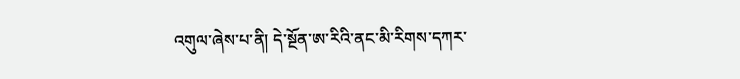འགུལ་ཞེས་པ་ནི། དེ་སྔོན་ཨ་རིའི་ནང་མི་རིགས་དཀར་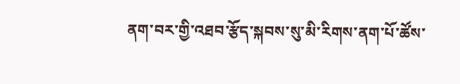ནག་བར་གྱི་འཐབ་རྩོད་སྐབས་སུ་མི་རིགས་ནག་པོ་ཚོས་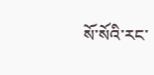སོ་སོའི་རང་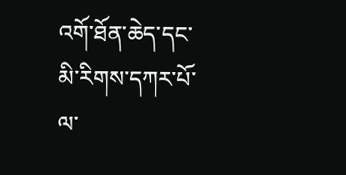འགོ་ཐོན་ཆེད་དང་མི་རིགས་དཀར་པོ་ལ་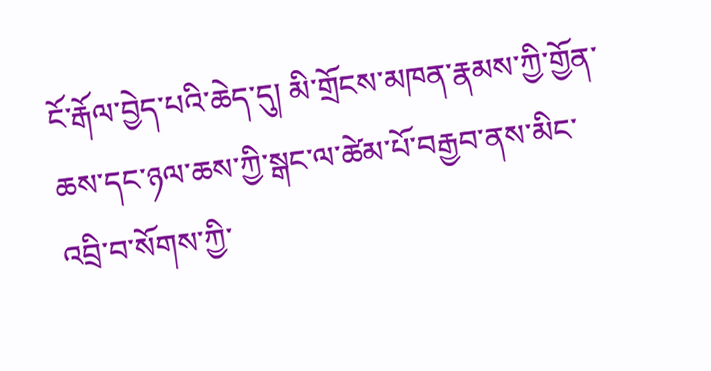ངོ་རྒོལ་བྱེད་པའི་ཆེད་དུ། མི་གྲོངས་མཁན་རྣམས་ཀྱི་གྱོན་ཆས་དང་ཉལ་ཆས་ཀྱི་སྒང་ལ་ཚེམ་པོ་བརྒྱབ་ནས་མིང་འབྲི་བ་སོགས་ཀྱི་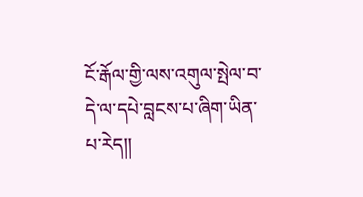ངོ་རྒོལ་གྱི་ལས་འགུལ་སྤེལ་བ་དེ་ལ་དཔེ་བླངས་པ་ཞིག་ཡིན་པ་རེད།།